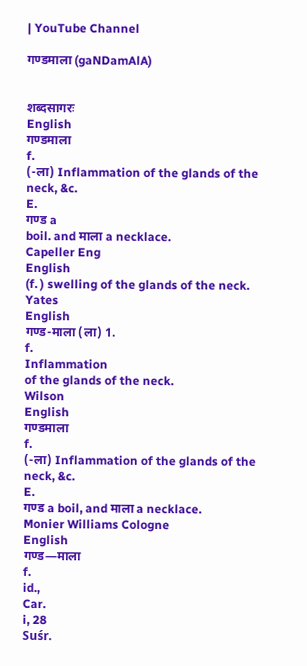| YouTube Channel

गण्डमाला (gaNDamAlA)


शब्दसागरः
English
गण्डमाला
f.
(-ला) Inflammation of the glands of the neck, &c.
E.
गण्ड a
boil. and माला a necklace.
Capeller Eng
English
(f. ) swelling of the glands of the neck.
Yates
English
गण्ड-माला (ला) 1.
f.
Inflammation
of the glands of the neck.
Wilson
English
गण्डमाला
f.
(-ला) Inflammation of the glands of the neck, &c.
E.
गण्ड a boil, and माला a necklace.
Monier Williams Cologne
English
गण्ड—माला
f.
id.,
Car.
i, 28
Suśr.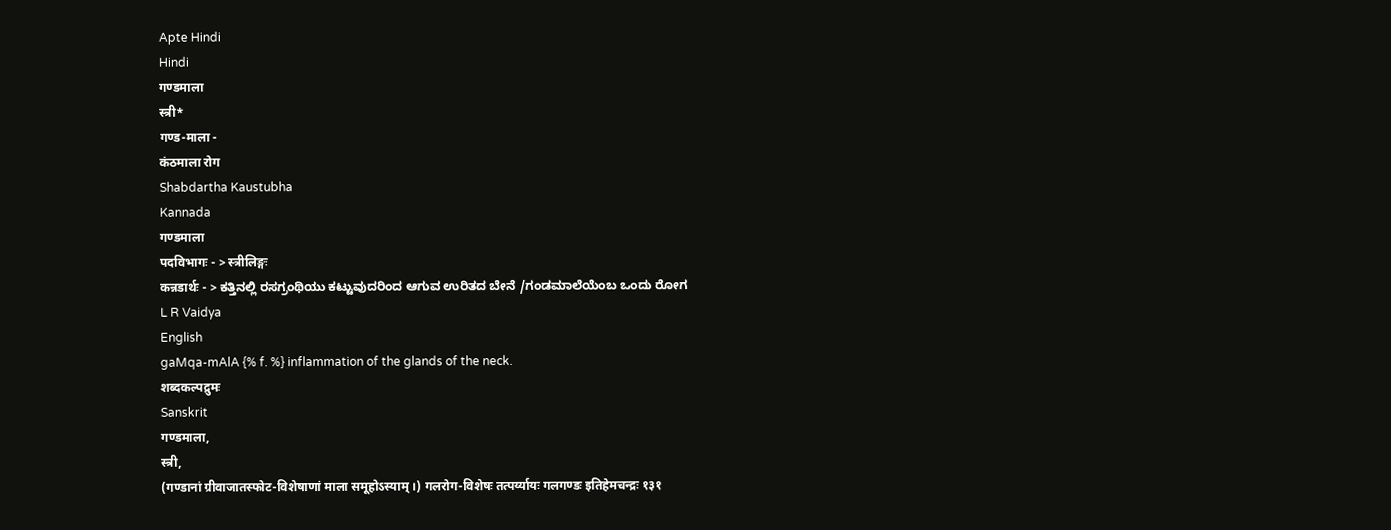Apte Hindi
Hindi
गण्डमाला
स्त्री*
गण्ड-माला -
कंठमाला रोग
Shabdartha Kaustubha
Kannada
गण्डमाला
पदविभागः - > स्त्रीलिङ्गः
कन्नडार्थः - > ಕತ್ತಿನಲ್ಲಿ ರಸಗ್ರಂಥಿಯು ಕಟ್ಟುವುದರಿಂದ ಆಗುವ ಉರಿತದ ಬೇನೆ /ಗಂಡಮಾಲೆಯೆಂಬ ಒಂದು ರೋಗ
L R Vaidya
English
gaMqa-mAlA {% f. %} inflammation of the glands of the neck.
शब्दकल्पद्रुमः
Sanskrit
गण्डमाला,
स्त्री,
(गण्डानां ग्रीवाजातस्फोट-विशेषाणां माला समूहोऽस्याम् ।) गलरोग-विशेषः तत्पर्य्यायः गलगण्डः इतिहेमचन्द्रः १३१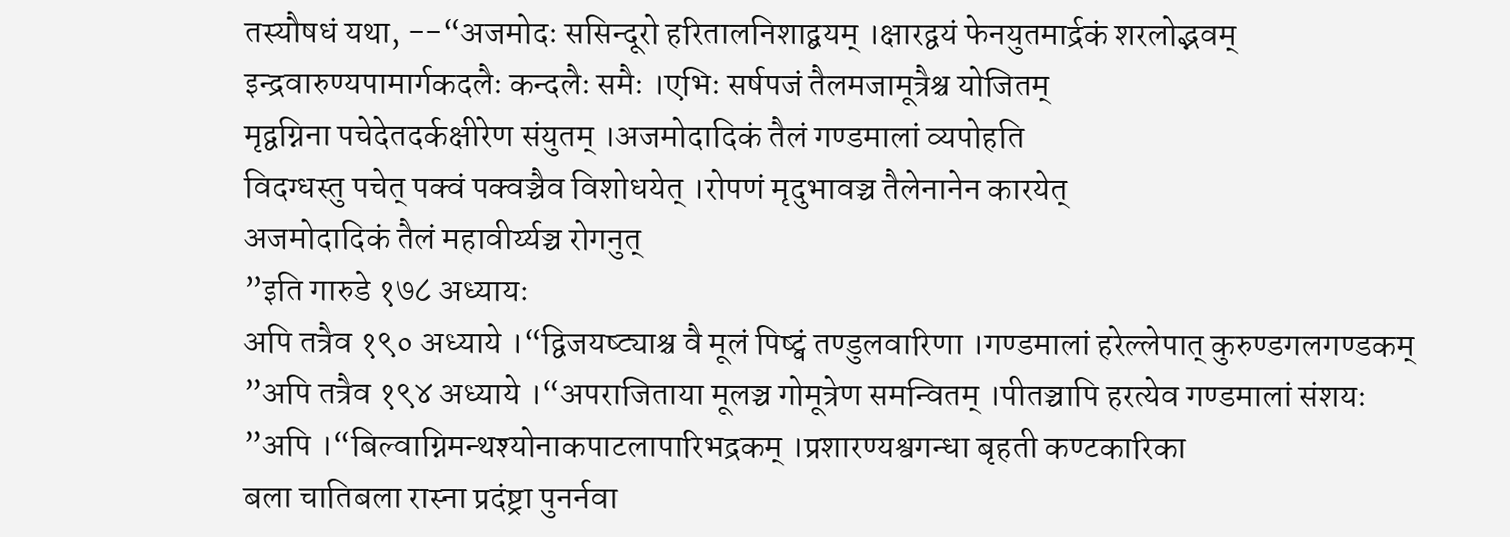तस्यौषधं यथा, --“अजमोदः ससिन्दूरो हरितालनिशाद्बयम् ।क्षारद्वयं फेनयुतमार्द्रकं शरलोद्भवम्
इन्द्रवारुण्यपामार्गकदलैः कन्दलैः समैः ।एभिः सर्षपजं तैलमजामूत्रैश्च योजितम्
मृद्वग्निना पचेदेतदर्कक्षीरेण संयुतम् ।अजमोदादिकं तैलं गण्डमालां व्यपोहति
विदग्धस्तु पचेत् पक्वं पक्वञ्चैव विशोधयेत् ।रोपणं मृदुभावञ्च तैलेनानेन कारयेत्
अजमोदादिकं तैलं महावीर्य्यञ्च रोगनुत्
”इति गारुडे १७८ अध्यायः
अपि तत्रैव १९० अध्याये ।“द्विजयष्ट्याश्च वै मूलं पिष्ट्वं तण्डुलवारिणा ।गण्डमालां हरेल्लेपात् कुरुण्डगलगण्डकम्
”अपि तत्रैव १९४ अध्याये ।“अपराजिताया मूलञ्च गोमूत्रेण समन्वितम् ।पीतञ्चापि हरत्येव गण्डमालां संशयः
”अपि ।“बिल्वाग्निमन्थश्योनाकपाटलापारिभद्रकम् ।प्रशारण्यश्वगन्धा बृहती कण्टकारिका
बला चातिबला रास्ना प्रदंष्ट्रा पुनर्नवा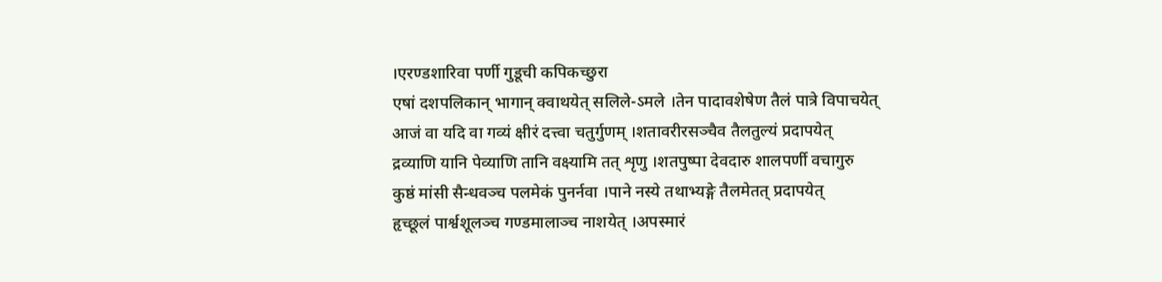।एरण्डशारिवा पर्णी गुडूची कपिकच्छुरा
एषां दशपलिकान् भागान् क्वाथयेत् सलिले-ऽमले ।तेन पादावशेषेण तैलं पात्रे विपाचयेत्
आजं वा यदि वा गव्यं क्षीरं दत्त्वा चतुर्गुणम् ।शतावरीरसञ्चैव तैलतुल्यं प्रदापयेत्
द्रव्याणि यानि पेव्याणि तानि वक्ष्यामि तत् शृणु ।शतपुष्पा देवदारु शालपर्णी वचागुरु
कुष्ठं मांसी सैन्धवञ्च पलमेकं पुनर्नवा ।पाने नस्ये तथाभ्यङ्गे तैलमेतत् प्रदापयेत्
हृच्छूलं पार्श्वशूलञ्च गण्डमालाञ्च नाशयेत् ।अपस्मारं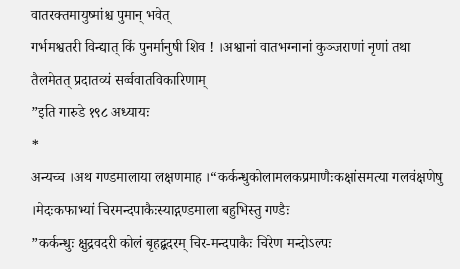वातरक्तमायुष्मांश्च पुमान् भवेत्
गर्भमश्वतरी विन्द्यात् किं पुनर्मानुषी शिव ! ।अश्वानां वातभग्नानां कुञ्जराणां नृणां तथा
तैलमेतत् प्रदातव्यं सर्व्ववातविकारिणाम्
”इति गारुडे १९८ अध्यायः
*
अन्यच्च ।अथ गण्डमालाया लक्षणमाह ।“कर्कन्धुकोलामलकप्रमाणैःकक्षांसमत्या गलवंक्षणेषु ।मेदःकफाभ्यां चिरमन्दपाकैःस्याद्गण्डमाला बहुभिस्तु गण्डैः
”कर्कन्धुः क्षुद्रवदरी कोलं बृहद्बदरम् चिर-मन्दपाकैः चिरेण मन्दोऽल्पः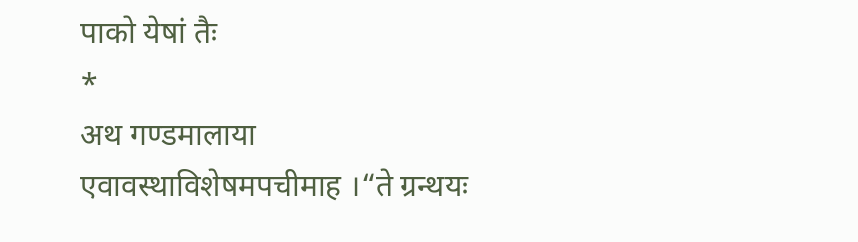पाको येषां तैः
*
अथ गण्डमालाया एवावस्थाविशेषमपचीमाह ।“ते ग्रन्थयः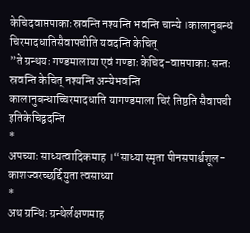केचिदवाप्तपाकाःस्रवन्ति नश्यन्ति भवन्ति चान्ये ।कालानुबन्धं चिरमादधातिसैवापचीति यवदन्ति केचित्
”ते ग्रन्थयः गण्डमालाया एवं गण्डाः केचिद-वाप्तपाकाः सन्तः स्रवन्ति केचित् नश्यन्ति अन्येभवन्ति कालानुबन्धाच्चिरमादधाति यागण्डमाला चिरं तिष्ठति सैवापची इतिकेचिद्वदन्ति
*
अपच्याः साध्यत्वादिकमाह ।“साध्या स्मृता पीनसपार्श्वशूल-काशज्वरच्छर्द्दियुता त्वसाध्या
*
अथ ग्रन्थिः ग्रन्थेर्लक्षणमाह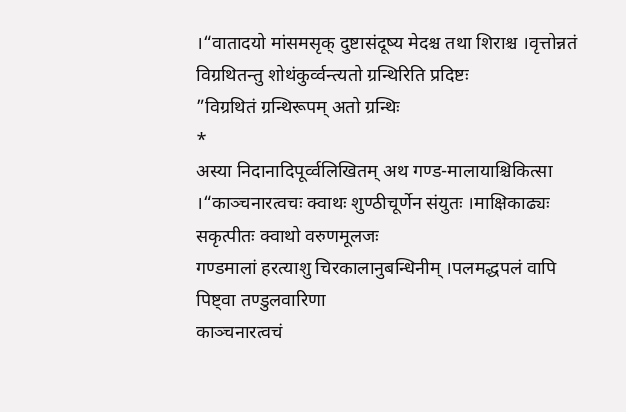।“वातादयो मांसमसृक् दुष्टासंदूष्य मेदश्च तथा शिराश्च ।वृत्तोन्नतं विग्रथितन्तु शोथंकुर्व्वन्त्यतो ग्रन्थिरिति प्रदिष्टः
”विग्रथितं ग्रन्थिरूपम् अतो ग्रन्थिः
*
अस्या निदानादिपूर्व्वलिखितम् अथ गण्ड-मालायाश्चिकित्सा ।“काञ्चनारत्वचः क्वाथः शुण्ठीचूर्णेन संयुतः ।माक्षिकाढ्यः सकृत्पीतः क्वाथो वरुणमूलजः
गण्डमालां हरत्याशु चिरकालानुबन्धिनीम् ।पलमद्धपलं वापि पिष्ट्वा तण्डुलवारिणा
काञ्चनारत्वचं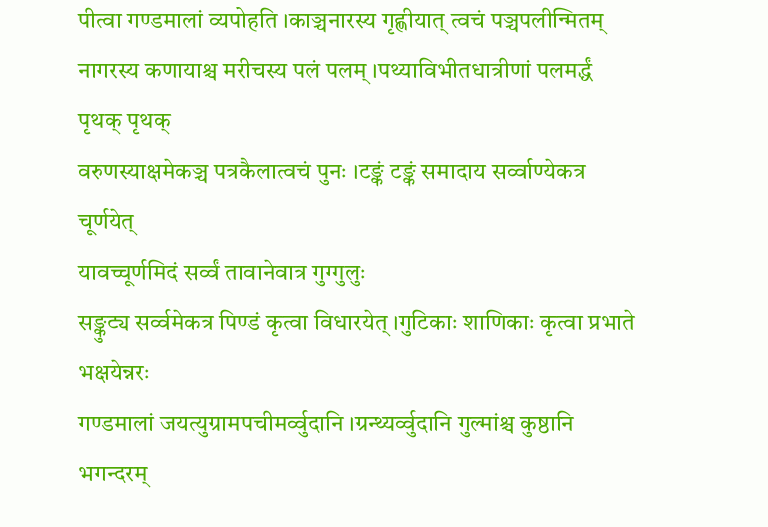पीत्वा गण्डमालां व्यपोहति ।काञ्चनारस्य गृह्णीयात् त्वचं पञ्चपलीन्मितम्
नागरस्य कणायाश्च मरीचस्य पलं पलम् ।पथ्याविभीतधात्रीणां पलमर्द्धं पृथक् पृथक्
वरुणस्याक्षमेकञ्च पत्रकैलात्वचं पुनः ।टङ्कं टङ्कं समादाय सर्व्वाण्येकत्र चूर्णयेत्
यावच्चूर्णमिदं सर्व्वं तावानेवात्र गुग्गुलुः
सङ्कुट्य सर्व्वमेकत्र पिण्डं कृत्वा विधारयेत् ।गुटिकाः शाणिकाः कृत्वा प्रभाते भक्षयेन्नरः
गण्डमालां जयत्युग्रामपचीमर्व्वुदानि ।ग्रन्थ्यर्व्वुदानि गुल्मांश्च कुष्ठानि भगन्दरम्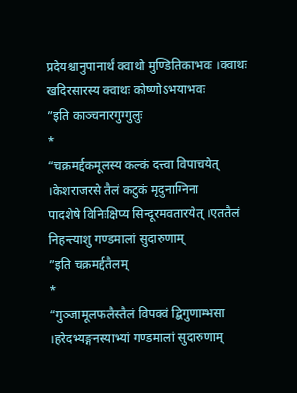प्रदेयश्चानुपानार्थं क्वाथो मुण्डितिकाभवः ।क्वाथः खदिरसारस्य क्वाथः कोष्णोऽभयाभवः
”इति काञ्चनारगुग्गुलुः
*
“चक्रमर्द्दकमूलस्य कल्कं दत्त्वा विपाचयेत् ।केशराजरसे तैलं कटुकं मृदुनाग्निना
पादशेषे विनिःक्षिप्य सिन्दूरमवतारयेत् ।एततैलं निहन्त्याशु गण्डमालां सुदारुणाम्
”इति चक्रमर्द्दतैलम्
*
“गुञ्जामूलफलैस्तैलं विपक्वं द्बिगुणाम्भसा ।हरेदभ्यङ्गनस्याभ्यां गण्डमालां सुदारुणाम्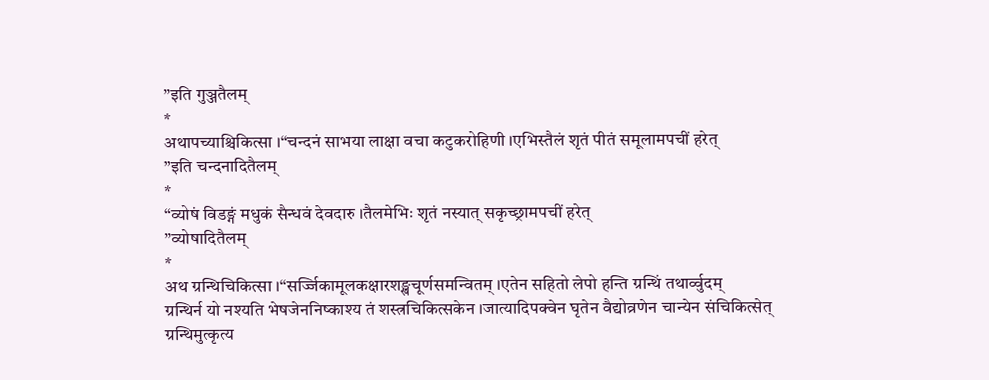”इति गुञ्जतैलम्
*
अथापच्याश्चिकित्सा ।“चन्दनं साभया लाक्षा वचा कटुकरोहिणी ।एभिस्तैलं शृतं पीतं समूलामपचीं हरेत्
”इति चन्दनादितैलम्
*
“व्योषं विडङ्गं मधुकं सैन्धवं देवदारु ।तैलमेभिः शृतं नस्यात् सकृच्छ्रामपचीं हरेत्
”व्योषादितैलम्
*
अथ ग्रन्थिचिकित्सा ।“सर्ज्जिकामूलकक्षारशङ्खचूर्णसमन्वितम् ।एतेन सहितो लेपो हन्ति ग्रन्थिं तथार्व्वुदम्
ग्रन्थिर्न यो नश्यति भेषजेननिष्काश्य तं शस्त्रचिकित्सकेन ।जात्यादिपक्वेन घृतेन वैद्योव्रणेन चान्येन संचिकित्सेत्
ग्रन्थिमुत्कृत्य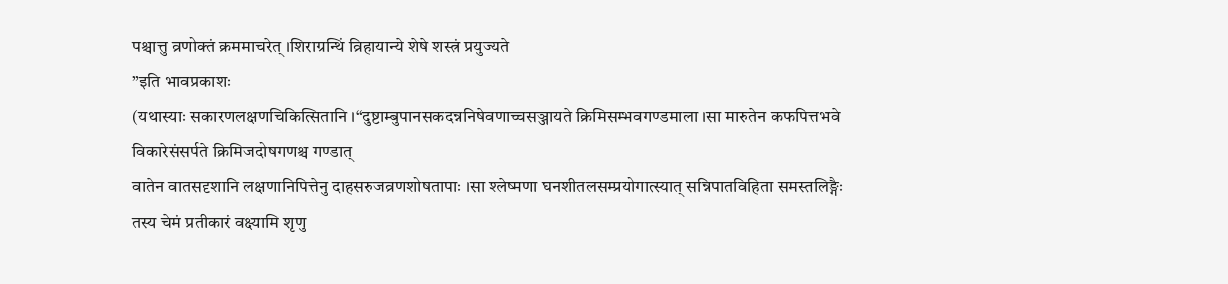पश्चात्तु व्रणोक्तं क्रममाचरेत् ।शिराग्रन्थिं व्रिहायान्ये शेषे शस्त्रं प्रयुज्यते
”इति भावप्रकाशः
(यथास्याः सकारणलक्षणचिकित्सितानि ।“दुष्टाम्बुपानसकदन्ननिषेवणाच्चसञ्जायते क्रिमिसम्भवगण्डमाला ।सा मारुतेन कफपित्तभवे विकारेसंसर्पते क्रिमिजदोषगणश्च गण्डात्
वातेन वातसदृशानि लक्षणानिपित्तेनु दाहसरुजव्रणशोषतापाः ।सा श्लेष्मणा घनशीतलसम्प्रयोगात्स्यात् सन्निपातविहिता समस्तलिङ्गैः
तस्य चेमं प्रतीकारं वक्ष्यामि शृणु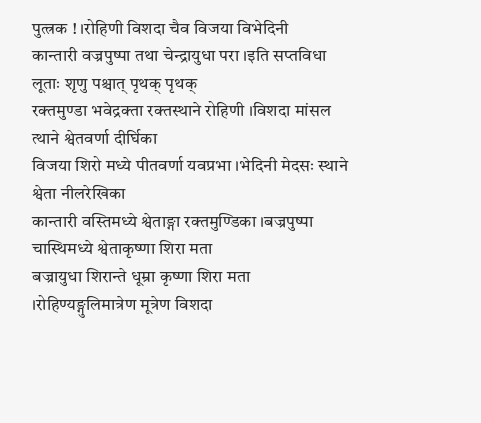पुत्त्रक ! ।रोहिणी विशदा चैव विजया विभेदिनी
कान्तारी वज्रपुष्पा तथा चेन्द्रायुधा परा ।इति सप्तविधा लूताः शृणु पश्चात् पृथक् पृथक्
रक्तमुण्डा भवेद्रक्ता रक्तस्थाने रोहिणी ।विशदा मांसल त्थाने श्वेतवर्णा दीर्घिका
विजया शिरो मध्ये पीतवर्णा यवप्रभा ।भेदिनी मेदसः स्थाने श्वेता नीलरेखिका
कान्तारी वस्तिमध्ये श्वेताङ्गा रक्तमुण्डिका ।बज्रपुष्पा चास्थिमध्ये श्वेताकृष्णा शिरा मता
बज्रायुधा शिरान्ते धूम्रा कृष्णा शिरा मता ।रोहिण्यङ्गुलिमात्रेण मूत्रेण विशदा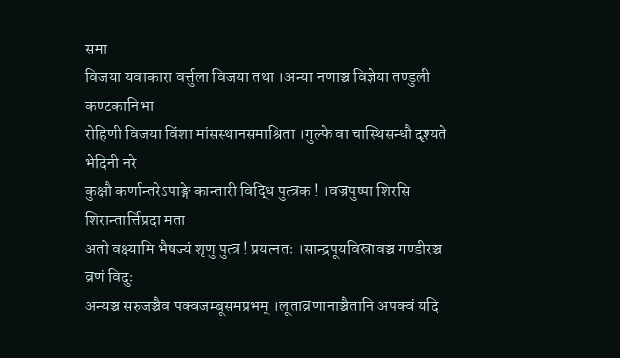समा
विजया यवाकारा वर्त्तुला विजया तथा ।अन्या नणाञ्च विज्ञेया तण्डुली कण्टकानिभा
रोहिणी विजया विंशा मांसस्थानसमाश्रिता ।गुल्फे वा चास्थिसन्धौ दृश्यते भेदिनी नरे
कुक्षौ कर्णान्तरेऽपाङ्गे कान्तारी विद्धि पुत्त्रक ! ।वज्रपुष्पा शिरसि शिरान्तार्त्तिप्रदा मता
अतो वक्ष्यामि भैषज्यं शृणु पुत्त्र ! प्रयत्नतः ।सान्द्रपूयविस्रावञ्च गण्डीरञ्च व्रणं विदुः
अन्यञ्च सरुजञ्चैव पक्वजम्बूसमप्रभम् ।लूताव्रणानाञ्चैतानि अपक्वं यदि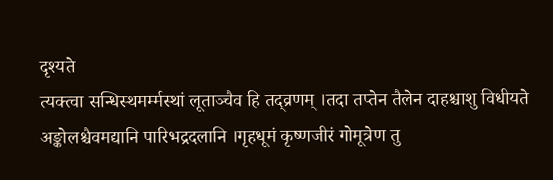दृश्यते
त्यक्त्वा सन्धिस्थमर्म्मस्थां लूताञ्चैव हि तद्व्रणम् ।तदा तप्तेन तैलेन दाहश्चाशु विधीयते
अङ्कोलश्चैवमद्यानि पारिभद्रदलानि ।गृहधूमं कृष्णजीरं गोमूत्रेण तु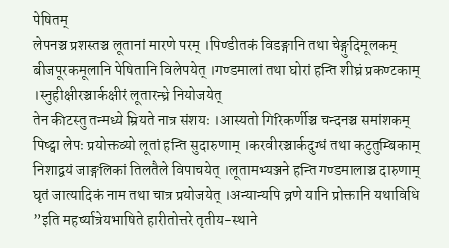पेषितम्
लेपनञ्च प्रशस्तञ्च लूतानां मारणे परम् ।पिण्डीतकं विडङ्गानि तथा चेङ्गुदिमूलकम्
बीजपूरकमूलानि पेषितानि विलेपयेत् ।गण्डमालां तथा घोरां हन्ति शीघ्रं प्रकण्टकाम् ।स्नुहीक्षीरञ्चार्कक्षीरं लूतारन्ध्रे नियोजयेत्
तेन कीटस्तु तन्मध्ये म्रियते नात्र संशयः ।आस्यतो गिरिकर्णीञ्च चन्दनञ्च समांशकम्
पिष्ट्वा लेपः प्रयोक्तव्यो लूतां हन्ति सुदारुणाम् ।करवीरञ्चार्कदुग्धं तथा कटुतुम्बिकाम्
निशाद्वयं जाङ्गलिकां तिलतैले विपाचयेत् ।लूतामभ्यञ्जने हन्ति गण्डमालाञ्च दारुणाम्
घृतं जात्यादिकं नाम तथा चात्र प्रयोजयेत् ।अन्यान्यपि व्रणे यानि प्रोक्तानि यथाविधि
”इति महर्ष्यात्रेयभाषिते हारीतोत्तरे तृतीय-स्थाने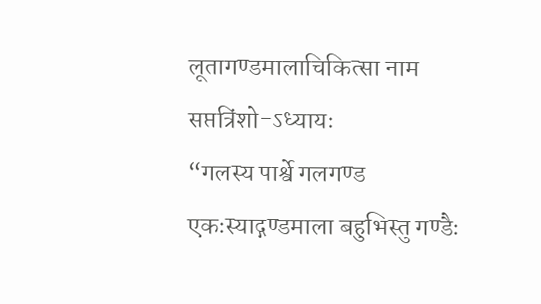लूतागण्डमालाचिकित्सा नाम सप्तत्रिंशो-ऽध्यायः
“गलस्य पार्श्वे गलगण्ड एकःस्याद्गण्डमाला बहुभिस्तु गण्डैः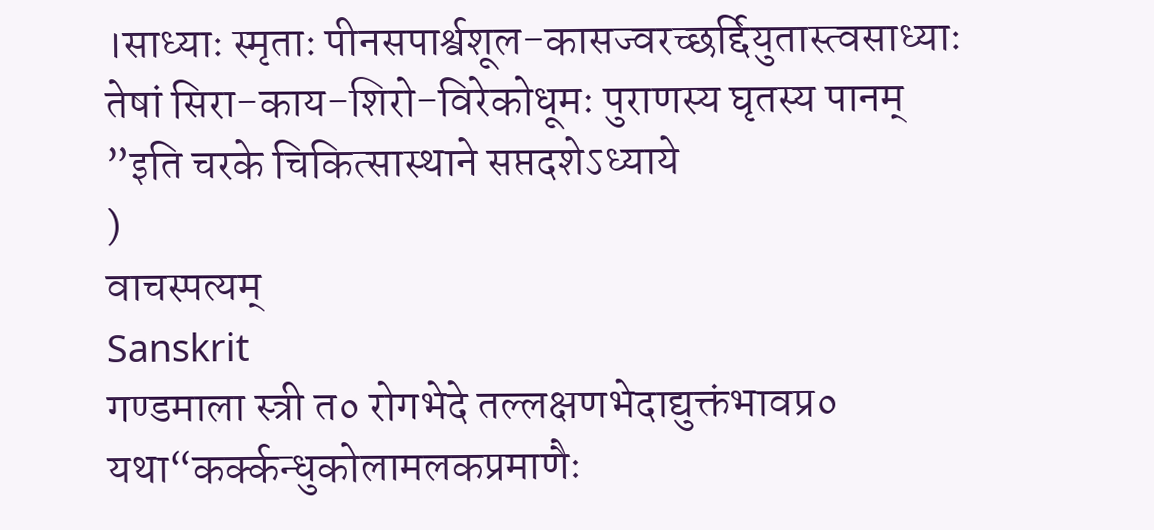।साध्याः स्मृताः पीनसपार्श्वशूल-कासज्वरच्छर्द्दियुतास्त्वसाध्याः
तेषां सिरा-काय-शिरो-विरेकोधूमः पुराणस्य घृतस्य पानम्
”इति चरके चिकित्सास्थाने सप्तदशेऽध्याये
)
वाचस्पत्यम्
Sanskrit
गण्डमाला स्त्री त० रोगभेदे तल्लक्षणभेदाद्युक्तंभावप्र० यथा“कर्क्कन्धुकोलामलकप्रमाणैः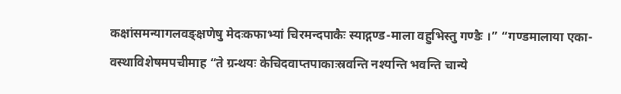कक्षांसमन्यागलवङ्क्षणेषु मेदःकफाभ्यां चिरमन्दपाकैः स्याद्गण्ड-माला वहुभिस्तु गण्डैः ।” “गण्डमालाया एका-वस्थाविशेषमपचीमाह “ते ग्रन्थयः केचिदवाप्तपाकाःस्रवन्ति नश्यन्ति भवन्ति चान्ये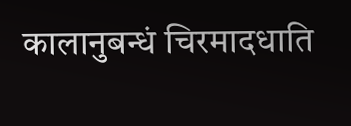कालानुबन्धं चिरमादधाति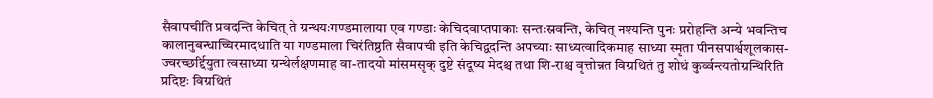सैवापचीति प्रवदन्ति केचित् ते ग्रन्थयःगण्डमालाया एव गण्डाः केचिदवाप्तपाकाः सन्तःस्रवन्ति, केचित् नश्यन्ति पुनः प्ररोहन्ति अन्ये भवन्तिच कालानुबन्धाच्चिरमादधाति या गण्डमाला चिरंतिष्ठति सैवापची इति केचिद्वदन्ति अपच्याः साध्यत्वादिकमाह साध्या स्मृता पीनसपार्श्वशूलकास-ज्वरच्छर्द्दियुता त्वसाध्या ग्रन्थेर्लक्षणमाह वा-तादयो मांसमसृक् दुष्टे संदूष्य मेदश्च तथा शि-राश्च वृत्तोन्नत विग्रथितं तु शोथं कुर्व्वन्त्यतोग्रन्थिरिति प्रदिष्टः विग्रथितं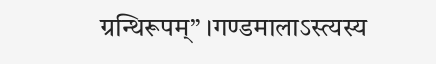ग्रन्थिरूपम्” ।गण्डमालाऽस्त्यस्य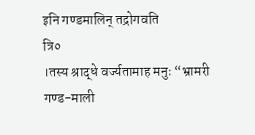इनि गण्डमालिन् तद्रोगवति
त्रि०
।तस्य श्राद्धे वर्ज्यतामाह मनुः “भ्रामरी गण्ड-माली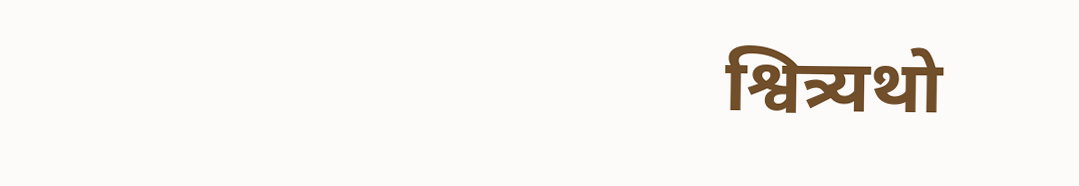श्वित्र्यथो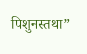पिशुनस्तथा”